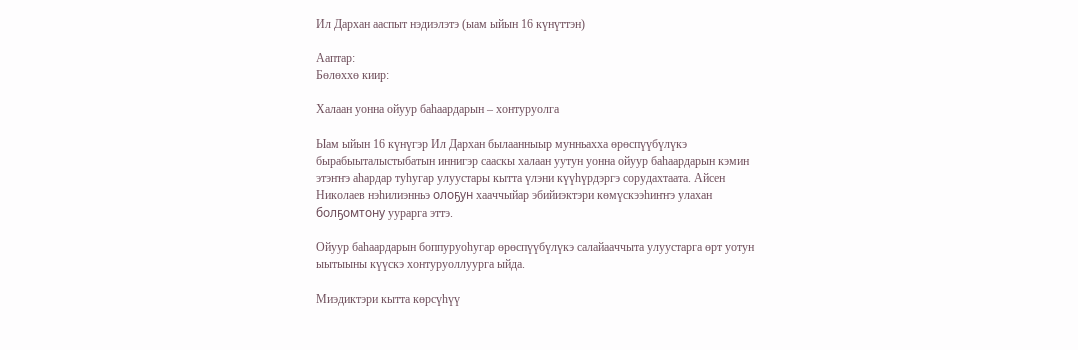Ил Дархан ааспыт нэдиэлэтэ (ыам ыйын 16 күнүттэн)

Ааптар:
Бөлөххө киир:

Халаан уонна ойуур баһаардарын – хонтуруолга

Ыам ыйын 16 күнүгэр Ил Дархан былаанныыр мунньахха өрөспүүбүлүкэ бырабыыталыстыбатын иннигэр сааскы халаан уутун уонна ойуур баһаардарын кэмин этэҥҥэ аһардар туһугар улуустары кытта үлэни күүһүрдэргэ сорудахтаата. Айсен Николаев нэһилиэнньэ олоҕун хааччыйар эбийиэктэри көмүскээһиҥҥэ улахан болҕомтону уурарга эттэ.

Ойуур баһаардарын боппуруоһугар өрөспүүбүлүкэ салайааччыта улуустарга өрт уотун ыытыыны күүскэ хонтуруоллуурга ыйда.

Миэдиктэри кытта көрсүһүү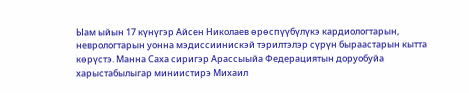Ыам ыйын 17 күнүгэр Айсен Николаев өрөспүүбүлүкэ кардиологтарын, неврологтарын уонна мэдиссиинискэй тэрилтэлэр сүрүн быраастарын кытта көрүстэ. Манна Саха сиригэр Арассыыйа Федерациятын доруобуйа харыстабылыгар миниистирэ Михаил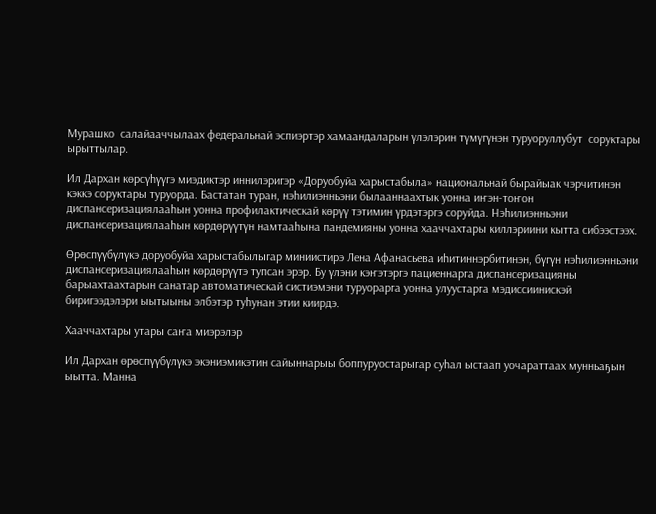Мурашко  салайааччылаах федеральнай эспиэртэр хамаандаларын үлэлэрин түмүгүнэн туруоруллубут  соруктары ырыттылар.

Ил Дархан көрсүһүүгэ миэдиктэр иннилэригэр «Доруобуйа харыстабыла» национальнай бырайыак чэрчитинэн кэккэ соруктары туруорда. Бастатан туран, нэһилиэнньэни былааннаахтык уонна иҥэн-тоҥон диспансеризациялааһын уонна профилактическай көрүү тэтимин үрдэтэргэ соруйда. Нэһилиэнньэни диспансеризациялааһын көрдөрүүтүн намтааһына пандемияны уонна хааччахтары киллэриини кытта сибээстээх.

Өрөспүүбүлүкэ доруобуйа харыстабылыгар миниистирэ Лена Афанасьева иһитиннэрбитинэн, бүгүн нэһилиэнньэни диспансеризациялааһын көрдөрүүтэ тупсан эрэр. Бу үлэни кэҥэтэргэ пациеннарга диспансеризацияны барыахтаахтарын санатар автоматическай систиэмэни туруорарга уонна улуустарга мэдиссиинискэй биригээдэлэри ыытыыны элбэтэр туһунан этии киирдэ.

Хааччахтары утары саҥа миэрэлэр

Ил Дархан өрөспүүбүлүкэ экэниэмикэтин сайыннарыы боппуруостарыгар суһал ыстаап уочараттаах мунньаҕын ыытта. Манна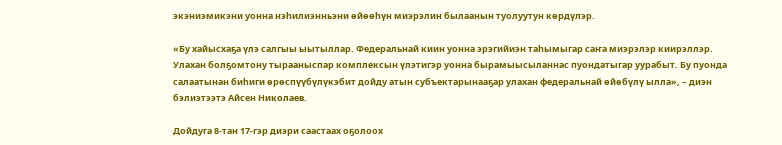экэниэмикэни уонна нэһилиэнньэни өйөөһүн миэрэлин былаанын туолуутун көрдүлэр.

«Бу хайысхаҕа үлэ салгыы ыытыллар. Федеральнай киин уонна эрэгийиэн таһымыгар саҥа миэрэлэр киирэллэр. Улахан болҕомтону тырааныспар комплексын үлэтигэр уонна бырамыысыланнас пуондатыгар уурабыт. Бу пуонда салаатынан биһиги өрөспүүбүлүкэбит дойду атын субъектарынааҕар улахан федеральнай өйөбүлү ылла», – диэн бэлиэтээтэ Айсен Николаев.

Дойдуга 8-тан 17-гэр диэри саастаах оҕолоох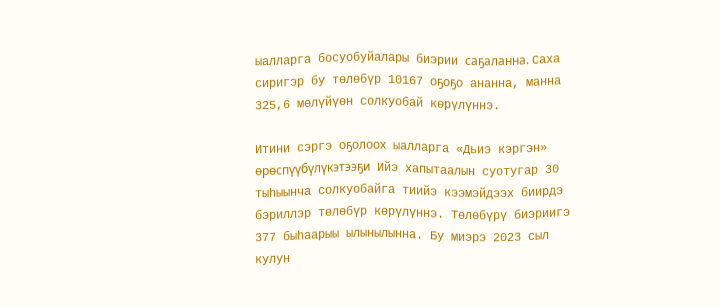ыалларга босуобуйалары биэрии саҕаланна. Саха сиригэр бу төлөбүр 10167 оҕоҕо ананна, манна 325,6 мөлүйүөн солкуобай көрүлүннэ.

Итини сэргэ оҕолоох ыалларга «Дьиэ кэргэн» өрөспүүбүлүкэтээҕи Ийэ хапытаалын суотугар 30 тыһыынча солкуобайга тиийэ кээмэйдээх биирдэ бэриллэр төлөбүр көрүлүннэ. Төлөбүрү биэриигэ 377 быһаарыы ылынылынна. Бу миэрэ 2023 сыл кулун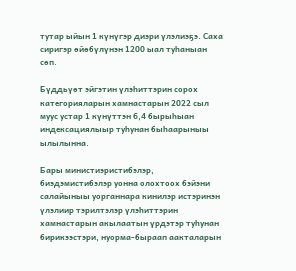тутар ыйын 1 күнүгэр диэри үлэлиэҕэ. Саха сиригэр өйөбүлүнэн 1200 ыал туһаныан сөп.

Бүддьүөт эйгэтин үлэһиттэрин сорох категорияларын хамнастарын 2022 сыл муус устар 1 күнүттэн 6,4 бырыһыан индексациялыыр туһунан быһаарыныы ылылынна.

Бары министиэристибэлэр, биэдэмистибэлэр уонна олохтоох бэйэни салайыныы уорганнара кинилэр истэринэн үлэлиир тэрилтэлэр үлэһиттэрин хамнастарын акылаатын үрдэтэр туһунан бирикээстэри, нуорма-быраап аакталарын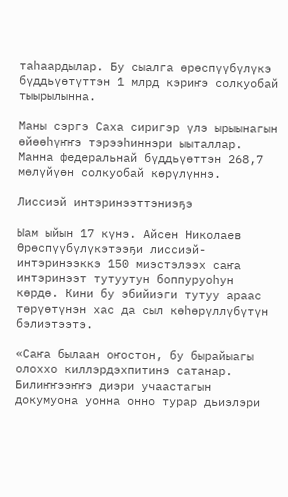таһаардылар. Бу сыалга өрөспүүбүлүкэ бүддьүөтүттэн 1 млрд кэриҥэ солкуобай тыырылынна.

Маны сэргэ Саха сиригэр үлэ ырыынагын өйөөһүҥҥэ тэрээһиннэри ыыталлар. Манна федеральнай бүддьүөттэн 268,7 мөлүйүөн солкуобай көрүлүннэ.

Лиссиэй интэринээттэниэҕэ

Ыам ыйын 17 күнэ. Айсен Николаев Өрөспүүбүлүкэтээҕи лиссиэй-интэринээккэ 150 миэстэлээх саҥа интэринээт тутуутун боппуруоһун көрдө. Кини бу эбийиэги тутуу араас төрүөтүнэн хас да сыл көһөрүллүбүтүн бэлиэтээтэ.

«Саҥа былаан оҥостон, бу бырайыагы олоххо киллэрдэхпитинэ сатанар. Билиҥҥээҥҥэ диэри учаастагын докумуона уонна онно турар дьиэлэри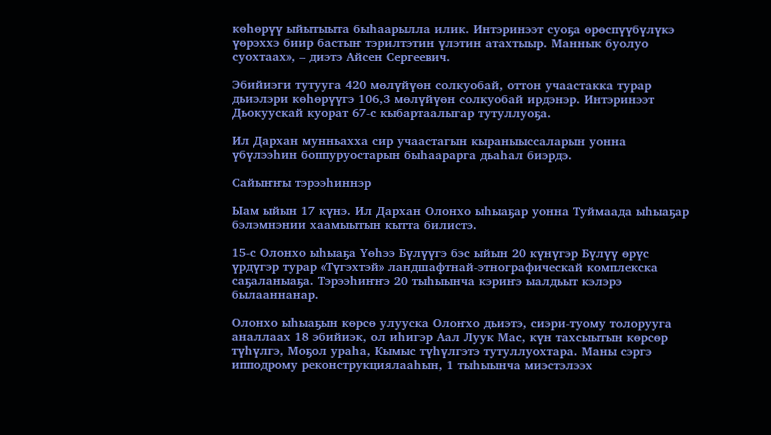көһөрүү ыйытыыта быһаарылла илик. Интэринээт суоҕа өрөспүүбүлүкэ үөрэххэ биир бастыҥ тэрилтэтин үлэтин атахтыыр. Маннык буолуо суохтаах», – диэтэ Айсен Сергеевич.

Эбийиэги тутууга 420 мөлүйүөн солкуобай, оттон учаастакка турар дьиэлэри көһөрүүгэ 106,3 мөлүйүөн солкуобай ирдэнэр. Интэринээт Дьокуускай куорат 67-с кыбартаалыгар тутуллуоҕа.

Ил Дархан мунньахха сир учаастагын кыраныыссаларын уонна үбүлээһин боппуруостарын быһаарарга дьаһал биэрдэ.

Сайыҥҥы тэрээһиннэр

Ыам ыйын 17 күнэ. Ил Дархан Олонхо ыһыаҕар уонна Туймаада ыһыаҕар бэлэмнэнии хаамыытын кытта билистэ.

15-с Олонхо ыһыаҕа Үөһээ Бүлүүгэ бэс ыйын 20 күнүгэр Бүлүү өрүс үрдүгэр турар «Түгэхтэй» ландшафтнай-этнографическай комплекска саҕаланыаҕа. Тэрээһиҥҥэ 20 тыһыынча кэриҥэ ыалдьыт кэлэрэ былааннанар.

Олонхо ыһыаҕын көрсө улууска Олоҥхо дьиэтэ, сиэри-туому толорууга аналлаах 18 эбийиэк, ол иһигэр Аал Луук Мас, күн тахсыытын көрсөр түһүлгэ, Моҕол ураһа, Кымыс түһүлгэтэ тутуллуохтара. Маны сэргэ ипподрому реконструкциялааһын, 1 тыһыынча миэстэлээх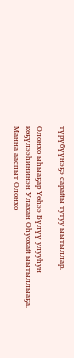түрүбүүнэҕэ сарайы тутуу ыытыллар.

Олонхо ыһыаҕар Үөһээ Бүлүү улууһун көҕүлээһининэн Улахан Оһуохай ыытыллыаҕа. Манна ааспыт Олонхо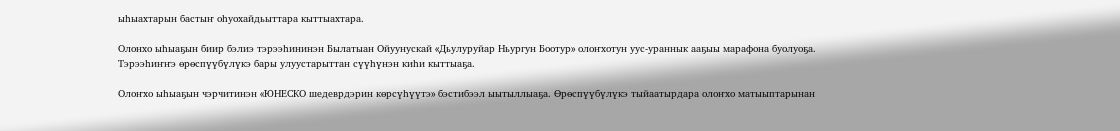ыһыахтарын бастыҥ оһуохайдьыттара кыттыахтара.

Олонхо ыһыаҕын биир бэлиэ тэрээһининэн Былатыан Ойуунускай «Дьулуруйар Ньургун Боотур» олоҥхотун уус-ураннык ааҕыы марафона буолуоҕа. Тэрээһиҥҥэ өрөспүүбүлүкэ бары улуустарыттан сүүһүнэн киһи кыттыаҕа.

Олоҥхо ыһыаҕын чэрчитинэн «ЮНЕСКО шедеврдэрин көрсүһүүтэ» бэстибээл ыытыллыаҕа. Өрөспүүбүлүкэ тыйаатырдара олоҥхо матыыптарынан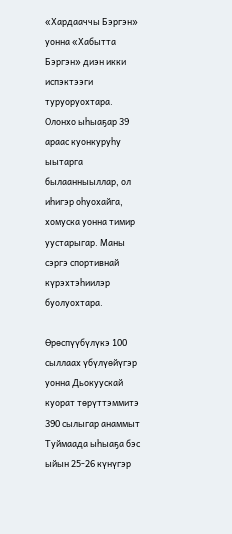«Хардааччы Бэргэн» уонна «Хабытта Бэргэн» диэн икки испэктээги туруоруохтара. Олонхо ыһыаҕар 39 араас куонкуруһу ыытарга былаанныыллар, ол иһигэр оһуохайга, хомуска уонна тимир уустарыгар. Маны сэргэ спортивнай күрэхтэһиилэр буолуохтара.

Өрөспүүбүлүкэ 100 сыллаах үбүлүөйүгэр уонна Дьокуускай куорат төрүттэммитэ 390 сылыгар анаммыт Туймаада ыһыаҕа бэс ыйын 25-26 күнүгэр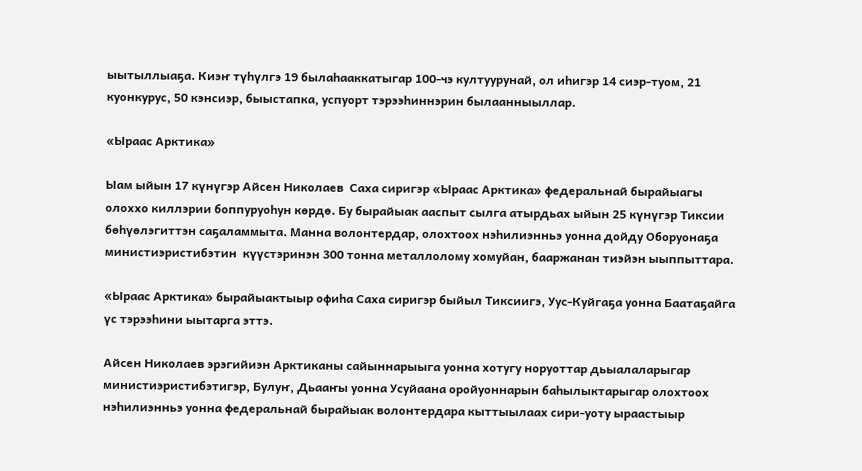ыытыллыаҕа. Киэҥ түһүлгэ 19 былаһааккатыгар 100-чэ култуурунай, ол иһигэр 14 сиэр-туом, 21 куонкурус, 50 кэнсиэр, быыстапка, успуорт тэрээһиннэрин былаанныыллар.

«Ыраас Арктика»

Ыам ыйын 17 күнүгэр Айсен Николаев  Саха сиригэр «Ыраас Арктика» федеральнай бырайыагы олоххо киллэрии боппуруоһун көрдө. Бу бырайыак ааспыт сылга атырдьах ыйын 25 күнүгэр Тиксии бөһүөлэгиттэн саҕаламмыта. Манна волонтердар, олохтоох нэһилиэнньэ уонна дойду Оборуонаҕа министиэристибэтин  күүстэринэн 300 тонна металлолому хомуйан, бааржанан тиэйэн ыыппыттара.

«Ыраас Арктика» бырайыактыыр офиһа Саха сиригэр быйыл Тиксиигэ, Уус-Куйгаҕа уонна Баатаҕайга үс тэрээһини ыытарга эттэ.

Айсен Николаев эрэгийиэн Арктиканы сайыннарыыга уонна хотугу норуоттар дьыалаларыгар министиэристибэтигэр, Булуҥ, Дьааҥы уонна Усуйаана оройуоннарын баһылыктарыгар олохтоох нэһилиэнньэ уонна федеральнай бырайыак волонтердара кыттыылаах сири-уоту ыраастыыр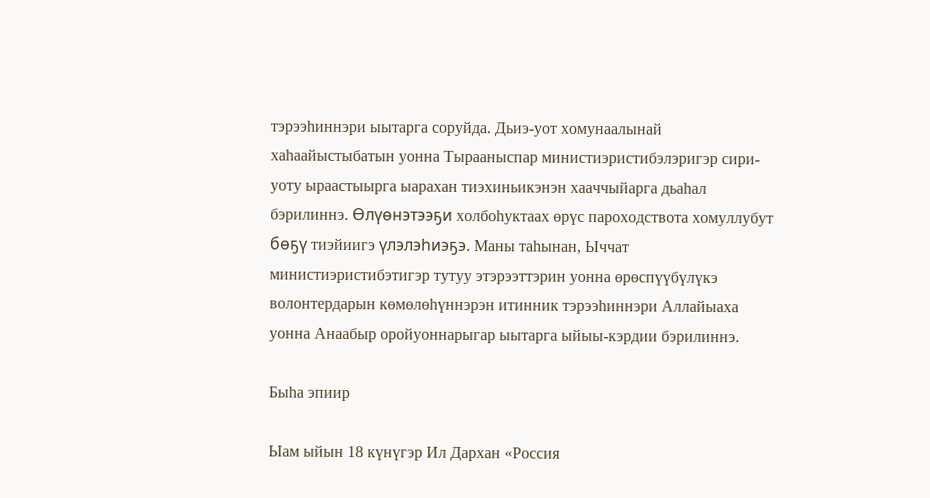тэрээһиннэри ыытарга соруйда. Дьиэ-уот хомунаалынай хаһаайыстыбатын уонна Тырааныспар министиэристибэлэригэр сири-уоту ыраастыырга ыарахан тиэхиньикэнэн хааччыйарга дьаһал бэрилиннэ. Өлүөнэтээҕи холбоһуктаах өрүс пароходствота хомуллубут бөҕү тиэйиигэ үлэлэһиэҕэ. Маны таһынан, Ыччат министиэристибэтигэр тутуу этэрээттэрин уонна өрөспүүбүлүкэ волонтердарын көмөлөһүннэрэн итинник тэрээһиннэри Аллайыаха уонна Анаабыр оройуоннарыгар ыытарга ыйыы-кэрдии бэрилиннэ.

Быһа эпиир

Ыам ыйын 18 күнүгэр Ил Дархан «Россия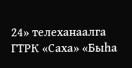24» телеханаалга ГТРК «Саха» «Быһа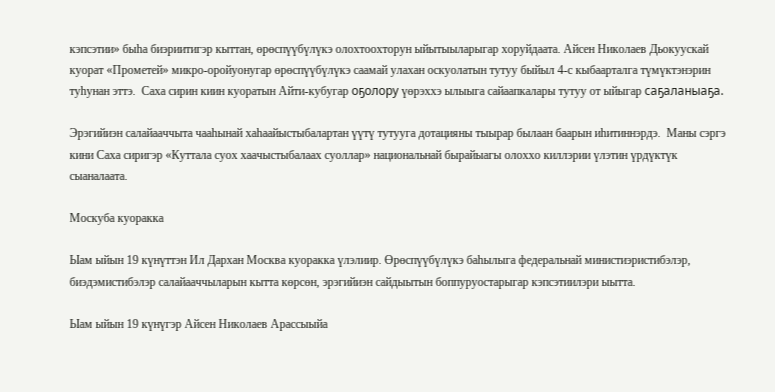кэпсэтии» быһа биэриитигэр кыттан, өрөспүүбүлүкэ олохтоохторун ыйытыыларыгар хоруйдаата. Айсен Николаев Дьокуускай куорат «Прометей» микро-оройуонугар өрөспүүбүлүкэ саамай улахан оскуолатын тутуу быйыл 4-с кыбаарталга түмүктэнэрин туһунан эттэ.  Саха сирин киин куоратын Айти-кубугар оҕолору үөрэххэ ылыыга сайаапкалары тутуу от ыйыгар саҕаланыаҕа.

Эрэгийиэн салайааччыта чааһынай хаһаайыстыбалартан үүтү тутууга дотацияны тыырар былаан баарын иһитиннэрдэ.  Маны сэргэ кини Саха сиригэр «Куттала суох хаачыстыбалаах суоллар» национальнай бырайыагы олоххо киллэрии үлэтин үрдүктүк сыаналаата.

Москуба куоракка

Ыам ыйын 19 күнүттэн Ил Дархан Москва куоракка үлэлиир. Өрөспүүбүлүкэ баһылыга федеральнай министиэристибэлэр, биэдэмистибэлэр салайааччыларын кытта көрсөн, эрэгийиэн сайдыытын боппуруостарыгар кэпсэтиилэри ыытта.

Ыам ыйын 19 күнүгэр Айсен Николаев Арассыыйа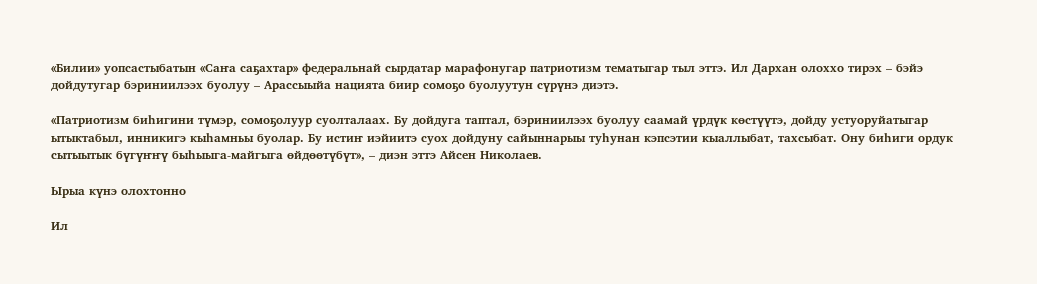«Билии» уопсастыбатын «Саҥа саҕахтар» федеральнай сырдатар марафонугар патриотизм тематыгар тыл эттэ. Ил Дархан олоххо тирэх – бэйэ дойдутугар бэриниилээх буолуу – Арассыыйа нацията биир сомоҕо буолуутун сүрүнэ диэтэ.

«Патриотизм биһигини түмэр, сомоҕолуур суолталаах. Бу дойдуга таптал, бэриниилээх буолуу саамай үрдүк көстүүтэ, дойду устуоруйатыгар ытыктабыл, инникигэ кыһамньы буолар. Бу истиҥ иэйиитэ суох дойдуну сайыннарыы туһунан кэпсэтии кыаллыбат, тахсыбат. Ону биһиги ордук сытыытык бүгүҥҥү быһыыга-майгыга өйдөөтүбүт», – диэн эттэ Айсен Николаев.

Ырыа күнэ олохтонно

Ил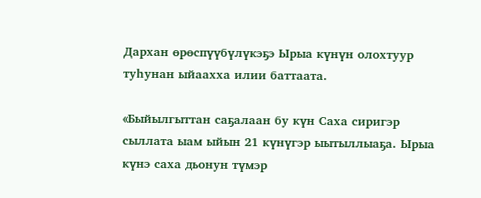Дархан өрөспүүбүлүкэҕэ Ырыа күнүн олохтуур туһунан ыйаахха илии баттаата.

«Быйылгыттан саҕалаан бу күн Саха сиригэр сыллата ыам ыйын 21 күнүгэр ыытыллыаҕа. Ырыа күнэ саха дьонун түмэр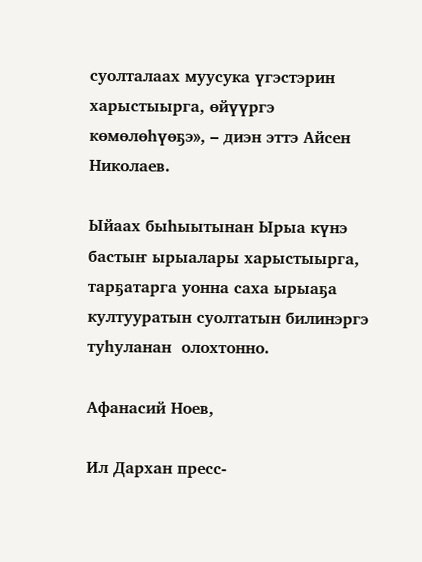суолталаах муусука үгэстэрин харыстыырга, өйүүргэ көмөлөһүөҕэ», – диэн эттэ Айсен Николаев.

Ыйаах быһыытынан Ырыа күнэ бастыҥ ырыалары харыстыырга, тарҕатарга уонна саха ырыаҕа култууратын суолтатын билинэргэ туһуланан  олохтонно.

Афанасий Ноев,

Ил Дархан пресс-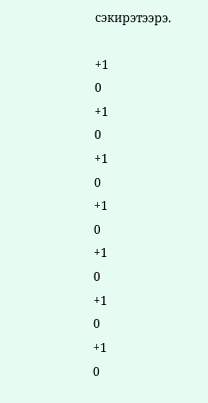сэкирэтээрэ.

+1
0
+1
0
+1
0
+1
0
+1
0
+1
0
+1
0